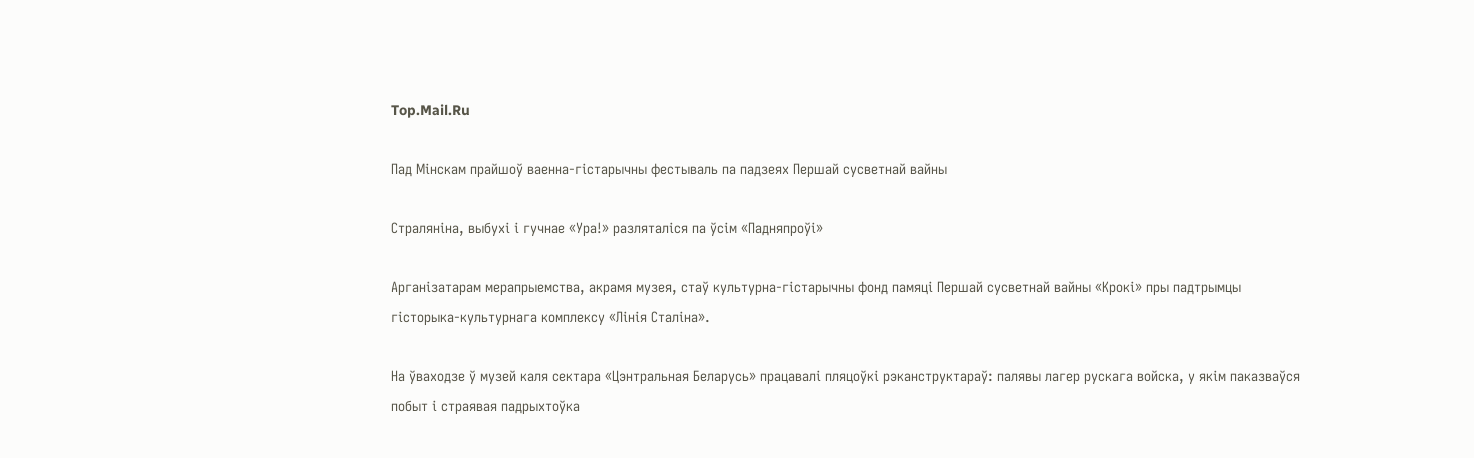Top.Mail.Ru

Пад Мінскам прайшоў ваенна-гістарычны фестываль па падзеях Першай сусветнай вайны

Страляніна, выбухі і гучнае «Ура!» разляталіся па ўсім «Падняпроўі»

Арганізатарам мерапрыемства, акрамя музея, стаў культурна-гістарычны фонд памяці Першай сусветнай вайны «Крокі» пры падтрымцы гісторыка-культурнага комплексу «Лінія Сталіна».

На ўваходзе ў музей каля сектара «Цэнтральная Беларусь» працавалі пляцоўкі рэканструктараў: палявы лагер рускага войска, у якім паказваўся побыт і страявая падрыхтоўка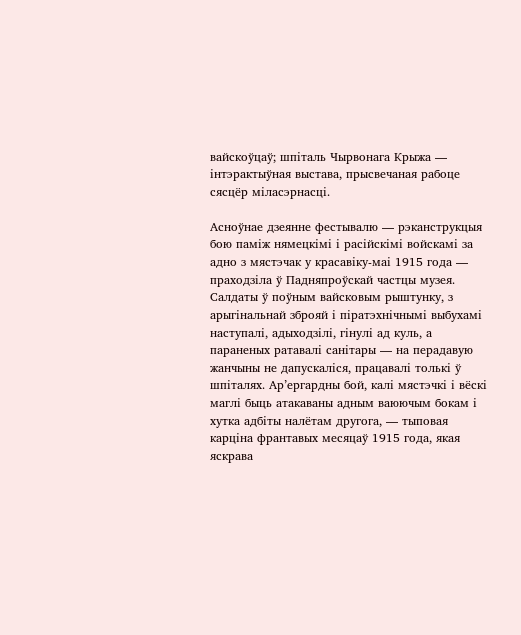вайскоўцаў; шпіталь Чырвонага Крыжа — інтэрактыўная выстава, прысвечаная рабоце сясцёр міласэрнасці.

Асноўнае дзеянне фестывалю — рэканструкцыя бою паміж нямецкімі і расійскімі войскамі за адно з мястэчак у красавіку-маі 1915 года — праходзіла ў Падняпроўскай частцы музея. Салдаты ў поўным вайсковым рыштунку, з арыгінальнай зброяй і піратэхнічнымі выбухамі наступалі, адыходзілі, гінулі ад куль, а параненых ратавалі санітары — на перадавую жанчыны не дапускаліся, працавалі толькі ў шпіталях. Ар’ергардны бой, калі мястэчкі і вёскі маглі быць атакаваны адным ваюючым бокам і хутка адбіты налётам другога, — тыповая карціна франтавых месяцаў 1915 года, якая яскрава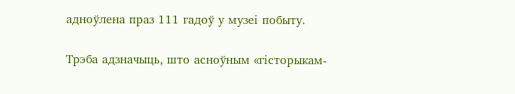адноўлена праз 111 гадоў у музеі побыту.

Трэба адзначыць, што асноўным «гісторыкам-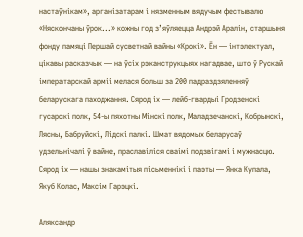настаўнікам», арганізатарам і нязменным вядучым фестывалю «Няскончаны ўрок...» кожны год з’яўляецца Андрэй Аралін, старшыня фонду памяці Першай сусветнай вайны «Крокі». Ён — інтэлектуал, цікавы расказчык — на ўсіх рэканструкцыях нагадвае, што ў Рускай імператарскай арміі мелася больш за 200 падраздзяленняў беларускага паходжання. Сярод іх — лейб-гвардыі Гродзенскі гусарскі полк, 54-ы пяхотны Мінскі полк, Маладзечанскі, Кобрынскі, Лясны, Бабруйскі, Лідскі палкі. Шмат вядомых беларусаў удзельнічалі ў вайне, праславіліся сваімі подзвігамі і мужнасцю. Сярод іх — нашы знакамітыя пісьменнікі і паэты — Янка Купала, Якуб Колас, Максім Гарэцкі.

Аляксандр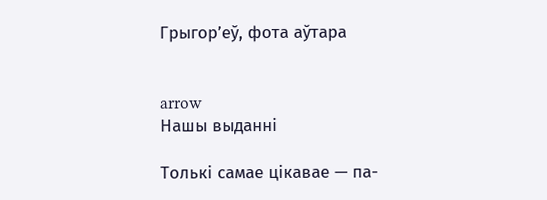Грыгор’еў, фота аўтара


arrow
Нашы выданні

Толькі самае цікавае — па-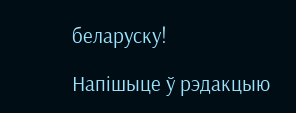беларуску!

Напішыце ў рэдакцыю